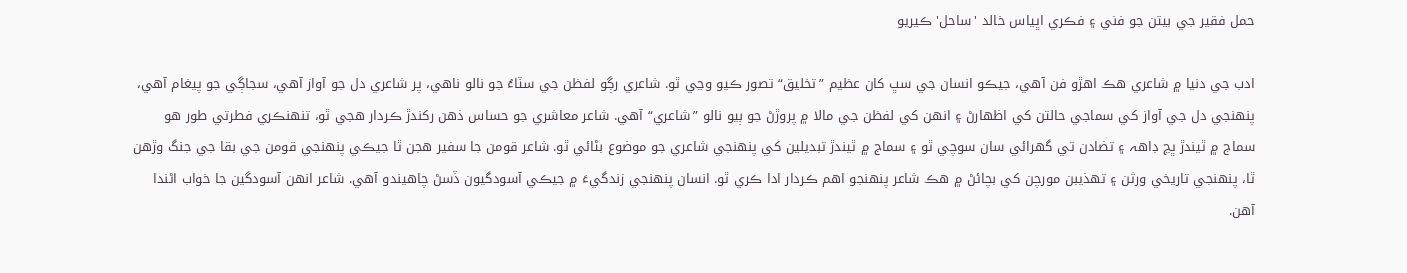حمل فقير جي بيتن جو فني ۽ فڪري اڀياس خالد 'ساحل' ڪيريو

ادب جي دنيا ۾ شاعري هڪ اهڙو فن آهي، جيڪو انسان جي سڀ کان عظيم ”تخليق“ تصور ڪيو وڃي ٿو. شاعري رڳو لفظن جي سٽاءُ جو نالو ناهي، پر شاعري دل جو آواز آهي، سجاڳي جو پيغام آهي، پنهنجي دل جي آواز کي سماجي حالتن کي اظهارڻ ۽ انهن کي لفظن جي مالا ۾ پروڙڻ جو ٻيو نالو ”شاعري“ آهي. شاعر معاشري جو حساس ذهن رکندڙ ڪردار هجي ٿو، تنهنڪري فطرتي طور هو سماج ۾ ٿيندڙ ڀڃ ڊاهہ ۽ تضادن تي گهرائي سان سوچي ٿو ۽ سماج ۾ ٿيندڙ تبديلين کي پنهنجي شاعري جو موضوع بڻائي ٿو. شاعر قومن جا سفير هجن ٿا جيڪي پنهنجي قومن جي بقا جي جنگ وڙهن ٿا، پنهنجي تاريخي ورثن ۽ تهذيبن مورچن کي بچائڻ ۾ هڪ شاعر پنهنجو اهم ڪردار ادا ڪري ٿو. انسان پنهنجي زندگيءَ ۾ جيڪي آسودگيون ڏسڻ چاهيندو آهي. شاعر انهن آسودگين جا خواب اڻندا آهن.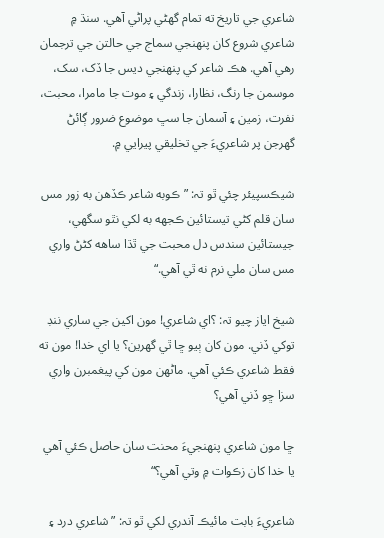شاعري جي تاريخ ته تمام گهڻي پراڻي آهي. سنڌ ۾ شاعري شروع کان پنهنجي سماج جي حالتن جي ترجمان رهي آهي. هڪ شاعر کي پنهنجي ديس جا ڏک، سک، موسمن جا رنگ، نظارا، زندگي ۽ موت جا مامرا، محبت، نفرت، زمين ۽ آسمان جا سڀ موضوع ضرور ڳائڻ گهرجن پر شاعريءَ جي تخليقي پيرايي ۾.

شيڪسپيئر چئي ٿو تہ: ”ڪوبه شاعر ڪڏهن به زور مس سان قلم کڻي تيستائين ڪجهه به لکي نٿو سگهي، جيستائين سندس دل محبت جي ٿڌا ساهه کڻڻ واري مس سان ملي نرم نه ٿي آهي.“

شيخ اياز چيو تہ: ؟اي شاعري! مون اکين جي ساري ننڊ توکي ڏني. مون کان ٻيو ڇا ٿي گهرين؟ يا اي خدا! مون ته فقط شاعري ڪئي آهي. ماڻهن مون کي پيغمبرن واري سزا ڇو ڏني آهي؟

ڇا مون شاعري پنهنجيءَ محنت سان حاصل ڪئي آهي يا خدا کان زڪوات ۾ وتي آهي؟“

شاعريءَ بابت مائيڪ آندري لکي ٿو تہ: ”شاعري درد ۽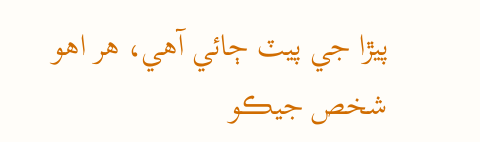پيڙا جي پيٽ ڄائي آهي، هر اهو شخص جيڪو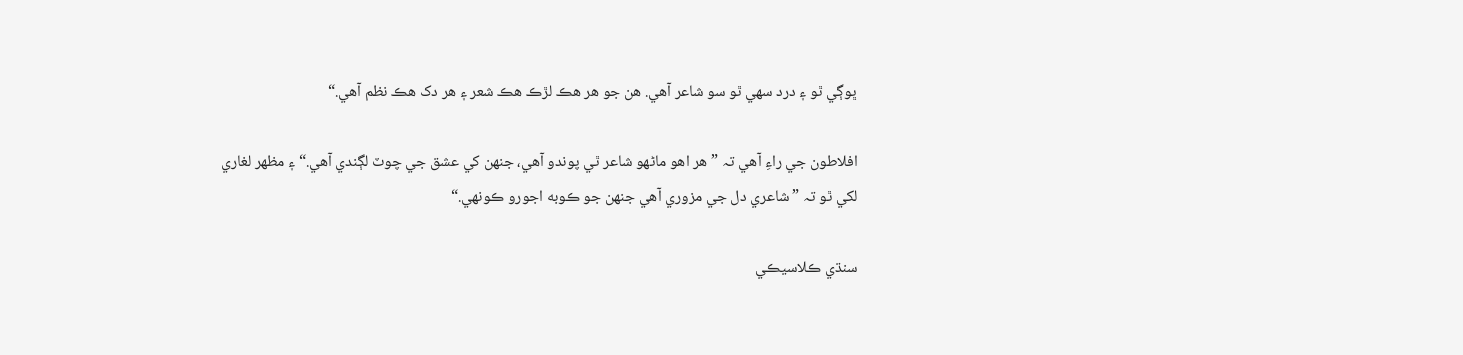ڀوڳي ٿو ۽ درد سهي ٿو سو شاعر آهي. هن جو هر هڪ لڙڪ هڪ شعر ۽ هر دک هڪ نظم آهي.“

افلاطون جي راءِ آھي تہ ”ھر اهو ماڻهو شاعر ٿي پوندو آهي، جنهن کي عشق جي چوٽ لڳندي آهي.“ ۽ مظھر لغاري لکي ٿو تہ ”شاعري دل جي مزوري آهي جنهن جو ڪوبه اجورو ڪونهي.“

سنڌي ڪلاسيڪي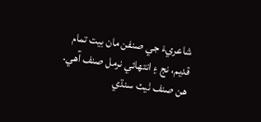شاعريءَ جي صنفن مان بيت تمام قديم، نج ۽ انتھائي نرمل صنف آھي. ھن صنف ٺيٺ سنڌي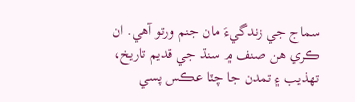سماج جي زندگيءَ مان جنم ورتو آھي. ان ڪري ھن صنف ۾ سنڌ جي قديم تاريخ، تھذيب ۽ تمدن جا چٽا عڪس پسي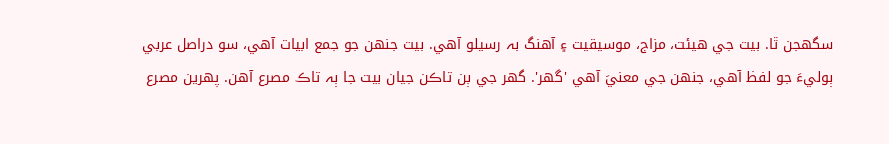سگهجن ٿا. بيت جي ھيئت، مزاج، موسيقيت ۽ آهنگ بہ رسيلو آھي. بيت جنھن جو جمع ابيات آھي، سو دراصل عربي ٻوليءَ جو لفظ آھي، جنھن جي معنيَ آهي 'گھر'. گھر جي ٻن تاڪن جيان بيت جا ٻہ تاڪ مصرع آھن. پھرين مصرع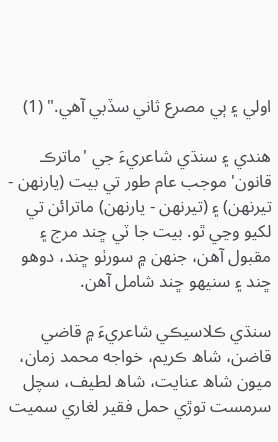اولي ۽ ٻي مصرع ثاني سڏبي آھي." (1)

ھندي ۽ سنڌي شاعريءَ جي 'ماترڪ قانون' موجب عام طور تي بيت (يارنھن - تيرنھن) ۽ (تيرنھن - يارنھن) ماترائن تي لکيو وڃي ٿو. بيت جا ٽي ڇند مرج ۽ مقبول آھن، جنھن ۾ سورٺو ڇند، دوھو ڇند ۽ سنيھو ڇند شامل آھن.

سنڌي ڪلاسيڪي شاعريءَ ۾ قاضي قاضن، شاھ ڪريم، خواجه محمد زمان، ميون شاھ عنايت، شاھ لطيف، سچل سرمست توڙي حمل فقير لغاري سميت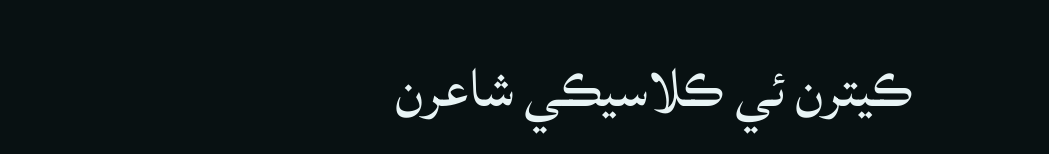ڪيترن ئي ڪلاسيڪي شاعرن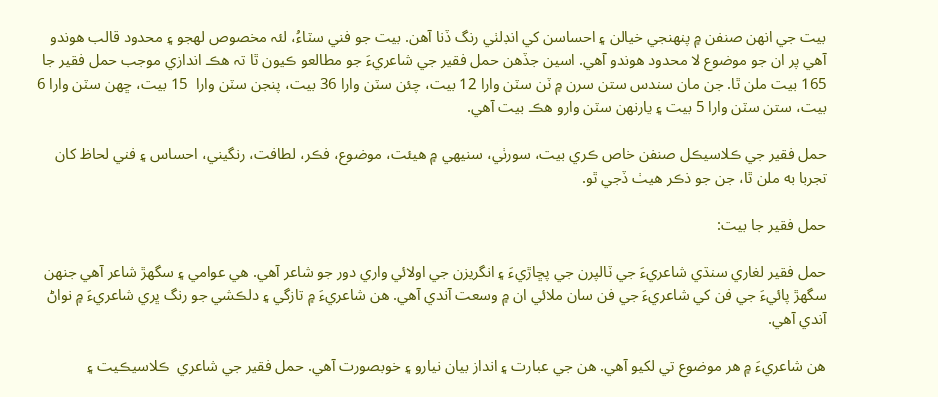بيت جي انھن صنفن ۾ پنھنجي خيالن ۽ احساسن کي انڊلٺي رنگ ڏنا آھن. بيت جو فني سٽاءُ، لئہ مخصوص لھجو ۽ محدود قالب ھوندو آھي پر ان جو موضوع لا محدود ھوندو آھي. اسين جڏھن حمل فقير جي شاعريءَ جو مطالعو ڪيون ٿا تہ ھڪ اندازي موجب حمل فقير جا 165 بيت ملن ٿا. جن مان سندس ستن سرن ۾ ٽن سٽن وارا 12 بيت، چئن سٽن وارا 36 بيت، پنجن سٽن وارا  15 بيت، ڇھن سٽن وارا 6 بيت، ستن سٽن وارا 5 بيت ۽ يارنھن سٽن وارو ھڪ بيت آھي.

حمل فقير جي ڪلاسيڪل صنفن خاص ڪري بيت، سورٺي، سنيھي ۾ ھيئت، موضوع، فڪر، لطافت، رنگيني، احساس ۽ فني لحاظ کان تجربا به ملن ٿا، جن جو ذڪر ھيٺ ڏجي ٿو.

حمل فقير جا بيت:

حمل فقير لغاري سنڌي شاعريءَ جي ٽالپرن جي پڇاڙيءَ ۽ انگريزن جي اولائي واري دور جو شاعر آھي. ھي عوامي ۽ سگھڙ شاعر آھي جنھن سگھڙ پائيءَ جي فن کي شاعريءَ جي فن سان ملائي ان ۾ وسعت آندي آهي. ھن شاعريءَ ۾ تازگي ۽ دلڪشي جو رنگ ڀري شاعريءَ ۾ نواڻ آندي آهي.

ھن شاعريءَ ۾ ھر موضوع تي لکيو آهي. ھن جي عبارت ۽ انداز بيان نيارو ۽ خوبصورت آهي. حمل فقير جي شاعري  ڪلاسيڪيت ۽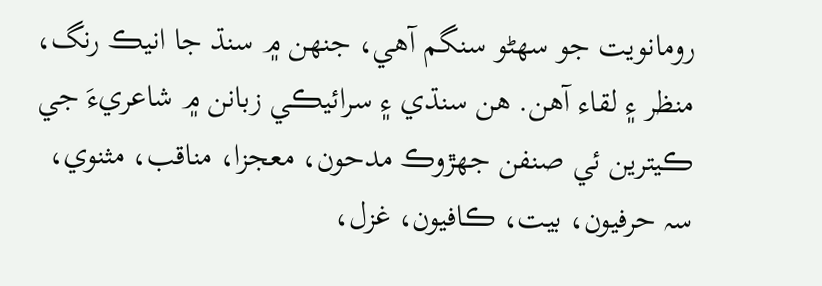رومانويت جو سھڻو سنگم آھي، جنھن ۾ سنڌ جا انيڪ رنگ، منظر ۽ لقاء آھن. ھن سنڌي ۽ سرائيڪي زبانن ۾ شاعريءَ جي ڪيترين ئي صنفن جهڙوڪ مدحون، معجزا، مناقب، مثنوي، سہ حرفيون، بيت، ڪافيون، غزل،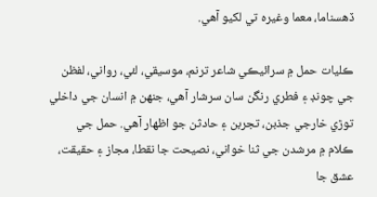ڏھسناما، معما وغيره تي لکيو آهي.

ڪليات حمل ۾ سرائيڪي شاعر ترنم، موسيقي، لئي، رواني، لفظن جي چونڊ ۽ فطري رنگن سان سرشار آھي، جنھن ۾ انسان جي داخلي توڙي خارجي جذبن، تجربن ۽ حادثن جو اظھار آھي. حمل جي ڪلام ۾ مرشدن جي ثنا خواني، نصيحت جا نقطا، مجاز ۽ حقيقت، عشق جا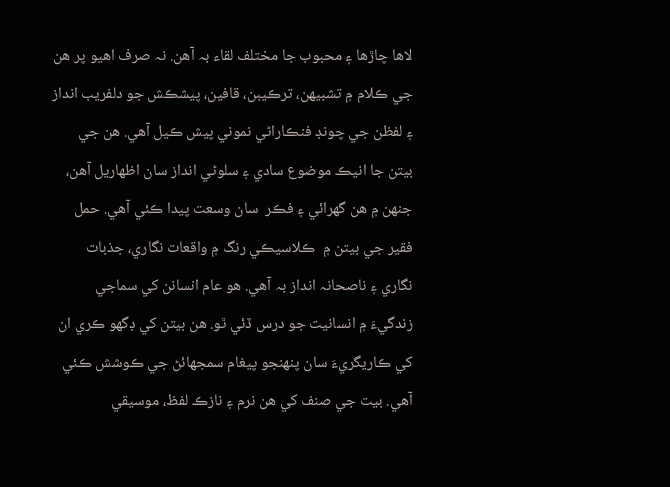لاھا چاڙھا ۽ محبوب جا مختلف لقاء بہ آھن. نہ صرف اھيو پر ھن جي ڪلام ۾ تشبيهن، ترڪيبن، قافين، پيشڪش جو دلفريب انداز ۽ لفظن جي چونڊ فنڪاراڻي نموني پيش ڪيل آھي. ھن جي بيتن جا انيڪ موضوع سادي ۽ سلوڻي انداز سان اظھاريل آھن، جنھن ۾ ھن گھرائي ۽ فڪر  سان وسعت پيدا ڪئي آھي. حمل فقير جي بيتن ۾  ڪلاسيڪي رنگ ۾ واقعات نگاري، جذبات نگاري ۽ ناصحانہ انداز بہ آھي. ھو عام انسانن کي سماجي زندگيءَ ۾ انسانيت جو درس ڏئي ٿو. ھن بيتن کي ڊگھو ڪري ان کي ڪاريگريءَ سان پنھنجو پيغام سمجھائڻ جي ڪوشش ڪئي آھي. بيت جي صنف کي ھن نرم ۽ نازڪ لفظ، موسيقي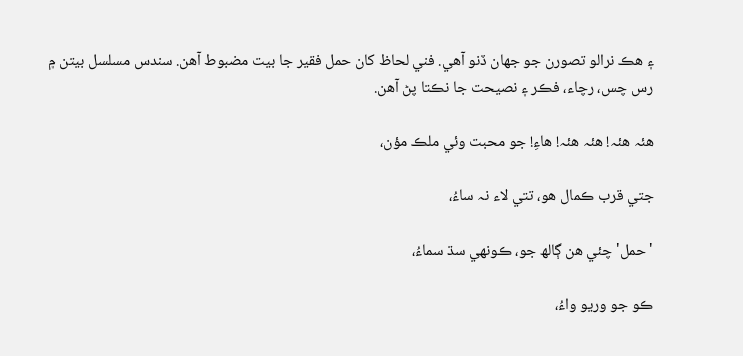۽ ھڪ نرالو تصورن جو جھان ڏنو آھي. فني لحاظ کان حمل فقير جا بيت مضبوط آھن. سندس مسلسل بيتن ۾ رس چس، رچاء، فڪر ۽ نصيحت جا نڪتا پڻ آھن.

ھئہ ھئہ! ھئہ ھئہ! ھاءِ! جو محبت وئي ملڪ مؤن،

جتي قرب ڪمال ھو، تتي لاء نہ ساءُ،

'حمل' چئي ھن ڳالھ جو، ڪونھي سڌ سماءُ،

ڪو جو وريو واءُ،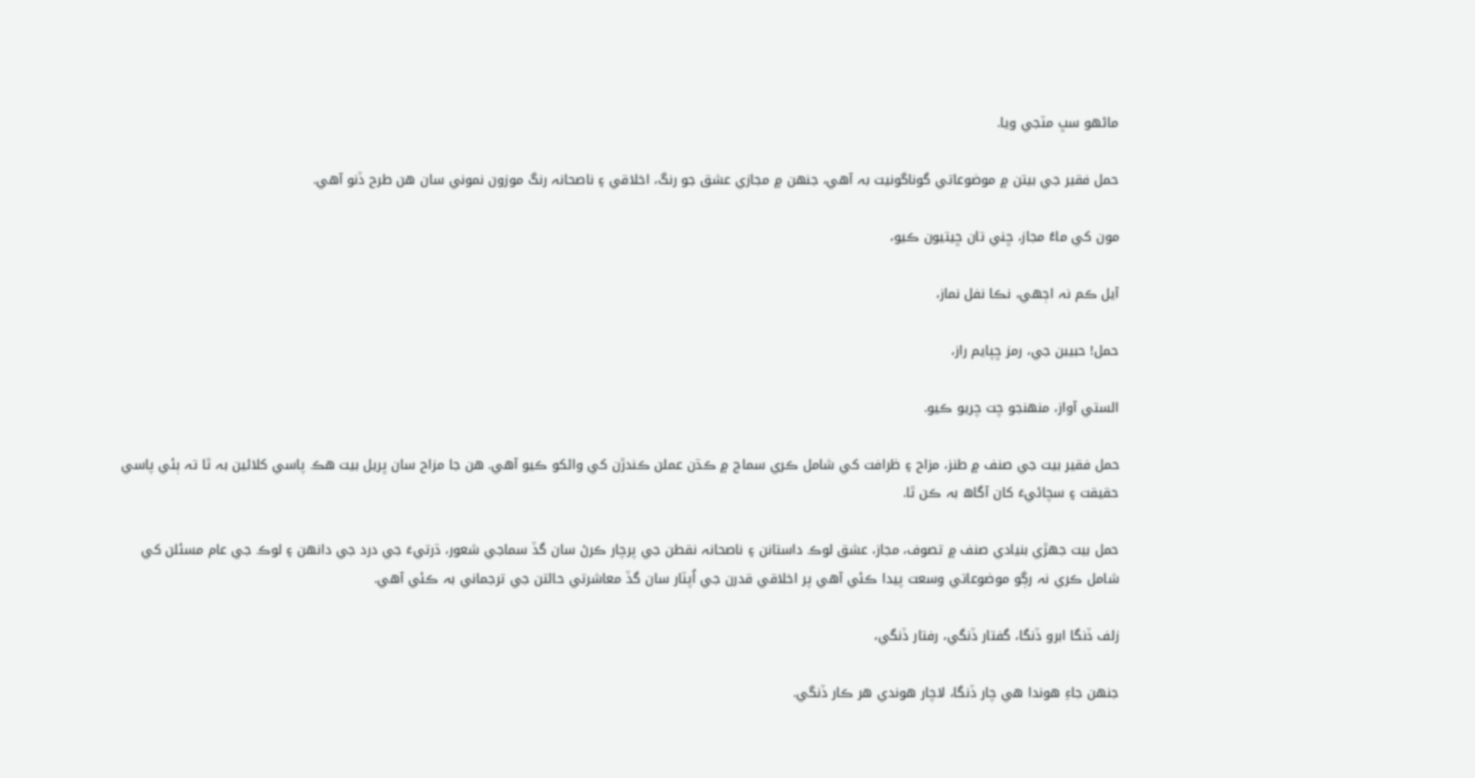ماڻھو سڀ مٽجي ويا.

حمل فقير جي بيتن ۾ موضوعاتي گوناگونيت بہ آھي، جنھن ۾ مجازي عشق جو رنگ، اخلاقي ۽ ناصحانہ رنگ موزون نموني سان ھن طرح ڏنو آھي.

مون کي ماءُ مجاز، ڇني تان ڇيتيون ڪيو،

آيل ڪم نہ اڄھي، نڪا نفل نماز،

حمل! حبيبن جي، رمز ڇپايم راز،

الستي آواز، منھنجو چت چريو ڪيو.

حمل فقير بيت جي صنف ۾ طنز، مزاح ۽ ظرافت کي شامل ڪري سماج ۾ ڪڌن عملن ڪندڙن کي وائکو ڪيو آهي. ھن جا مزاح سان ڀريل بيت ھڪ پاسي کلائين بہ ٿا تہ ٻئي پاسي حقيقت ۽ سچائيءَ کان آگاھ بہ ڪن ٿا.

حمل بيت جھڙي بنيادي صنف ۾ تصوف، مجاز، عشق لوڪ داستانن ۽ ناصحانہ نقطن جي پرچار ڪرڻ سان گڏ سماجي شعور، ڌرتيءَ جي درد جي دانھن ۽ لوڪ جي عام مسئلن کي شامل ڪري نہ رڳو موضوعاتي وسعت پيدا ڪئي آھي پر اخلاقي قدرن جي اُپٽار سان گڏ معاشرتي حالتن جي ترجماني بہ ڪئي آھي.

زلف ڏنگا ابرو ڏنگا، گفتار ڏنگي، رفتار ڏنگي،

جنھن جاءِ ھوندا ھي چار ڏنگا، لاچار ھوندي ھر ڪار ڏنگي.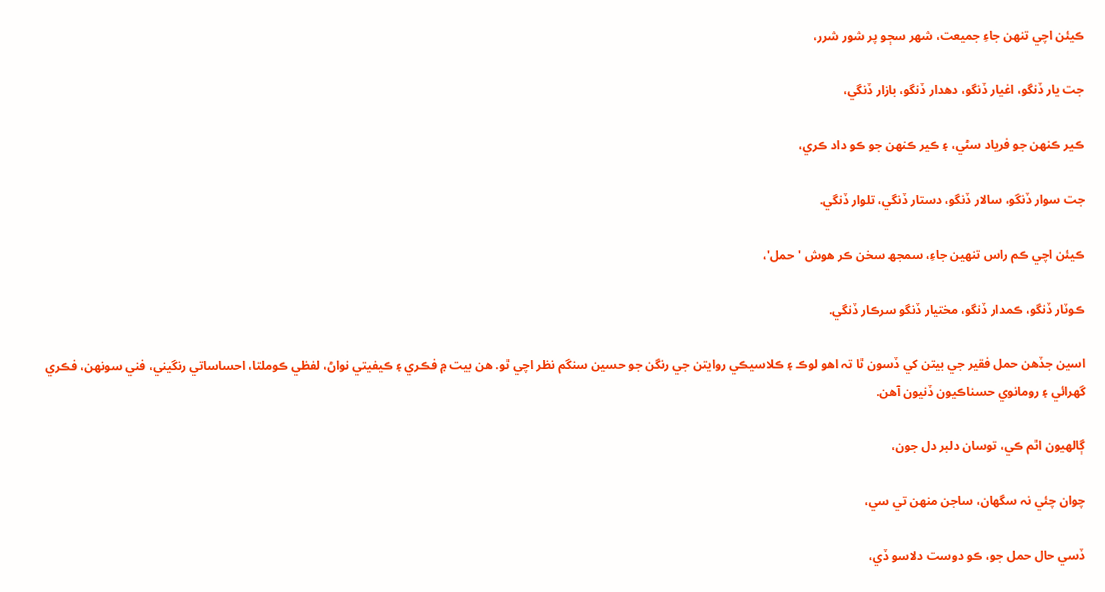ڪيئن اچي تنھن جاءِ جميعت، شھر سڄو پر شور شرر،

جت يار ڏنگو، اغيار ڏنگو، دھدار ڏنگو، بازار ڏنگي،

ڪير ڪنھن جو فرياد سڻي، ۽ ڪير ڪنھن جو ڪو داد ڪري،

جت سوار ڏنگو، سالار ڏنگو، دستار ڏنگي، تلوار ڏنگي.

ڪيئن اچي ڪم راس تنھين جاءِ، سمجھ سخن ڪر ھوش 'حمل'،

ڪوٽار ڏنگو، ڪمدار ڏنگو، مختيار ڏنگو سرڪار ڏنگي.

اسين جڏھن حمل فقير جي بيتن کي ڏسون ٿا تہ اھو لوڪ ۽ ڪلاسيڪي روايتن جي رنگن جو حسين سنگم نظر اچي ٿو. ھن بيت ۾ فڪري ۽ ڪيفيتي نواڻ، لفظي ڪوملتا، احساساتي رنگيني، فني سونھن، فڪري گھرائي ۽ رومانوي حسناڪيون ڏنيون آھن.

ڳالھيون اٿم ڪي، توسان دلبر دل جون،

چوان چئي نہ سگھان، ساجن منھن تي سي،

ڏسي حال حمل جو، ڪو دوست دلاسو ڏي،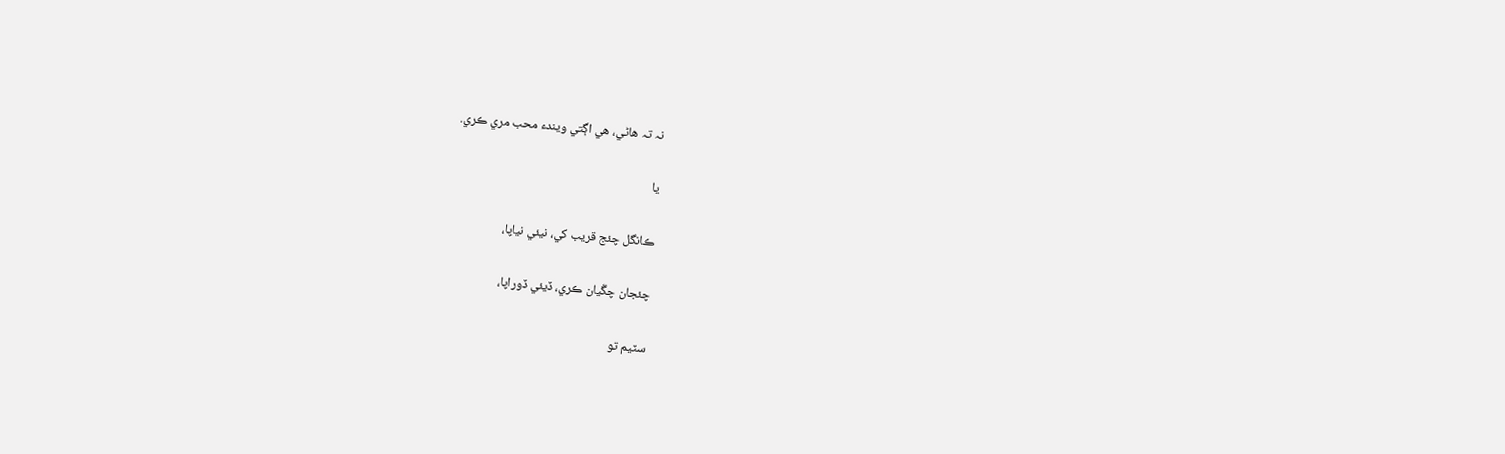نہ تہ ھاڻي، ھي اڳتي ويندء محب مري ڪري.

يا

ڪانگل چئج قريب کي، نيئي نياپا،

چئجان چڱيان ڪري، ڏيئي ڏوراپا،

سٽيم تو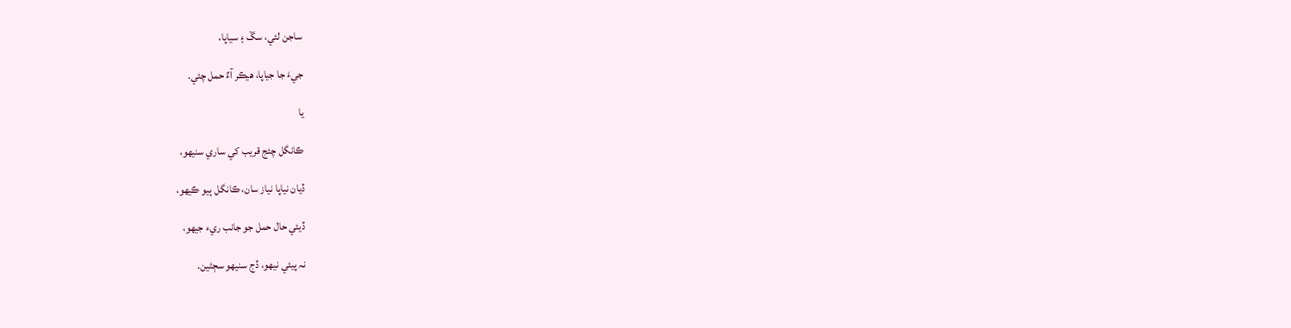ساجن لئي، سڱ ۽ سياپا،

جيءَ جا جياپا، ھيڪر آءٌ حمل چئي.

يا

ڪانگل چئج قريب کي ساري سنيھو،

ڏيان نياپا نياز سان، ڪانگل ٻيو ڪيھو،

ڏيئي حال حمل جو جانب ريء جيھو،

نہ پيئي نيھو، ڏج سنيھو سڄڻين.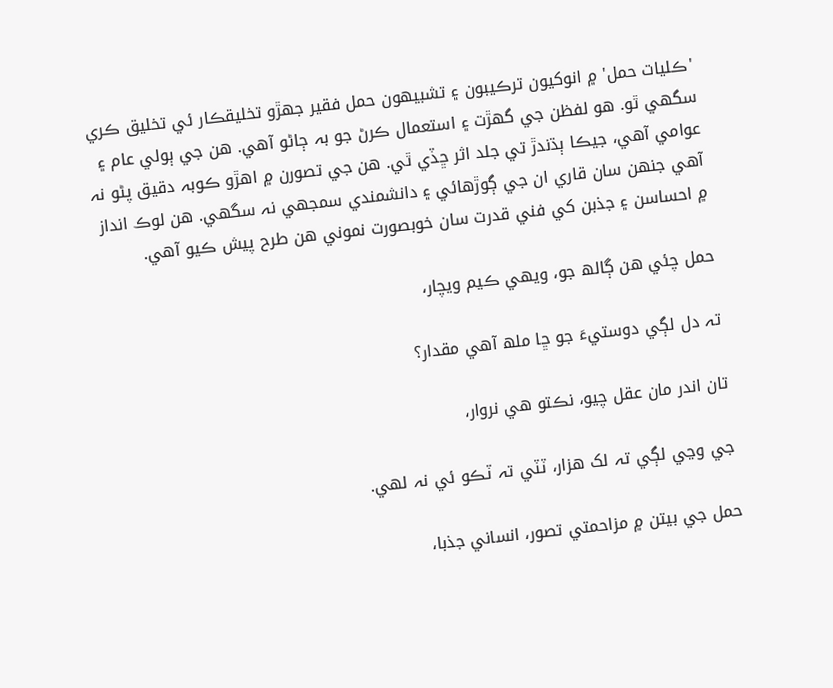'ڪليات حمل' ۾ انوکيون ترڪيبون ۽ تشبيهون حمل فقير جھڙو تخليقڪار ئي تخليق ڪري سگھي ٿو. ھو لفظن جي گھڙت ۽ استعمال ڪرڻ جو بہ ڄاڻو آھي. ھن جي ٻولي عام ۽ عوامي آھي، جيڪا ٻڌندڙ تي جلد اثر ڇڏي ٿي. ھن جي تصورن ۾ اھڙو ڪوبہ دقيق پڻو نہ آھي جنھن سان قاري ان جي ڳوڙھائي ۽ دانشمندي سمجھي نہ سگھي. ھن لوڪ انداز ۾ احساسن ۽ جذبن کي فني قدرت سان خوبصورت نموني ھن طرح پيش ڪيو آهي.

حمل چئي ھن ڳالھ جو، ويھي ڪيم ويچار،

تہ دل لڳي دوستيءَ جو ڇا ملھ آھي مقدار؟

تان اندر مان عقل چيو، نڪتو ھي نروار،

جي وڃي لڳي تہ لک ھزار، ٽٽي تہ ٽڪو ئي نہ لھي.

حمل جي بيتن ۾ مزاحمتي تصور، انساني جذبا،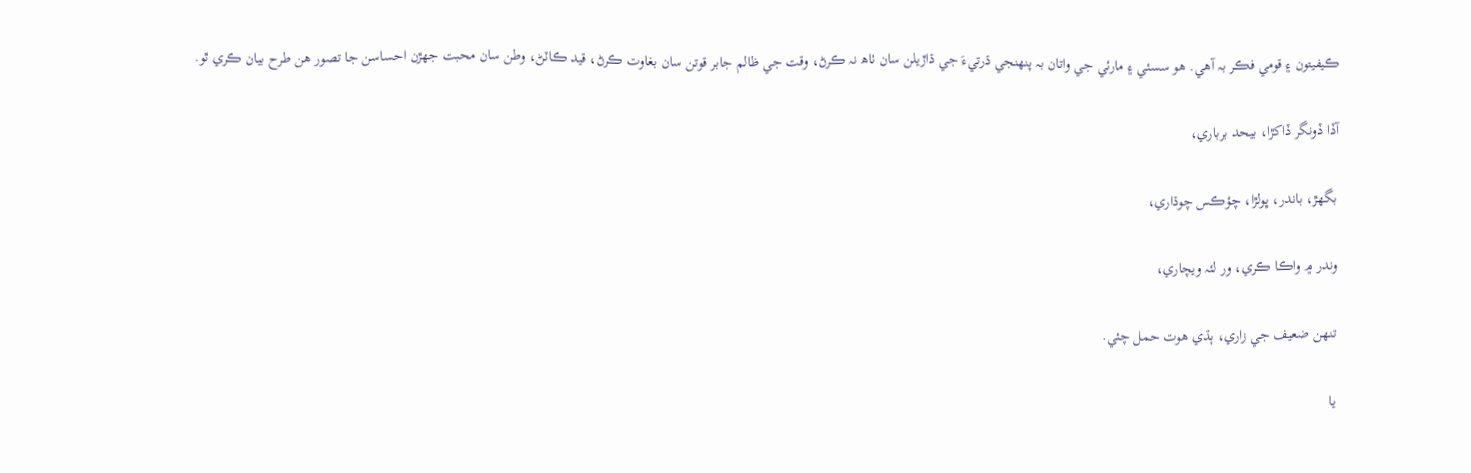ڪيفيتون ۽ قومي فڪر بہ آھي. ھو سسئي ۽ مارئي جي واتان بہ پنھنجي ڌرتيءَ جي ڌاڙيلن سان ٺاھ نہ ڪرڻ، وقت جي ظالم جابر قوتن سان بغاوت ڪرڻ، قيد ڪاٽڻ، وطن سان محبت جھڙن احساسن جا تصور ھن طرح بيان ڪري ٿو.

آڏا ڏونگر ڏاکڙا، بيحد برباري،

بگھڙ، باندر، ڀولڙا، چؤڪس چوڌاري،

وندر ۾ واڪا ڪري، ور لئہ ويچاري،

تنھن ضعيف جي زاري، ٻڌي ھوت حمل چئي.

يا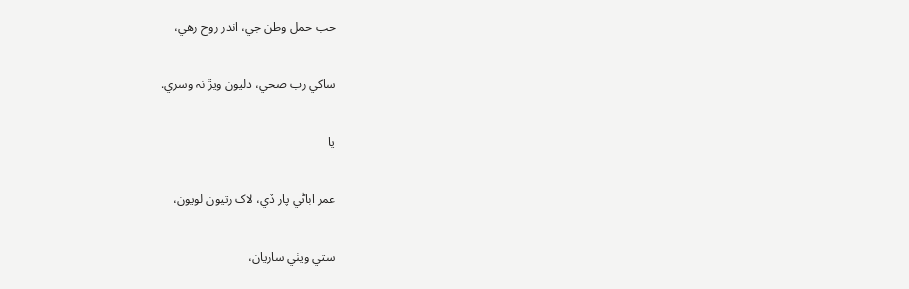حب حمل وطن جي، اندر روح رھي،

ساکي رب صحي، دليون ويڙ نہ وسري.

يا

عمر اباڻي پار ڏي، لاک رتيون لويون،

ستي ويٺي ساريان،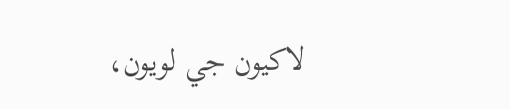لاکيون جي لويون،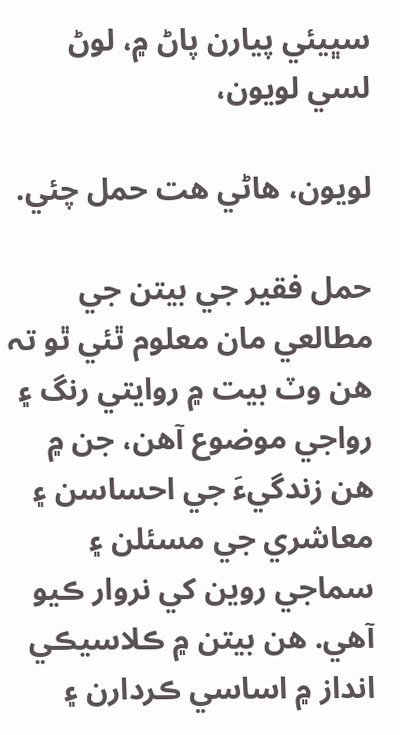سڀيئي پيارن پاڻ ۾، لوڻ لسي لويون،

لويون، ھاڻي ھت حمل چئي.

حمل فقير جي بيتن جي مطالعي مان معلوم ٿئي ٿو تہ ھن وٽ بيت ۾ روايتي رنگ ۽ رواجي موضوع آھن، جن ۾ ھن زندگيءَ جي احساسن ۽ معاشري جي مسئلن ۽ سماجي روين کي نروار ڪيو آهي. ھن بيتن ۾ ڪلاسيڪي انداز ۾ اساسي ڪردارن ۽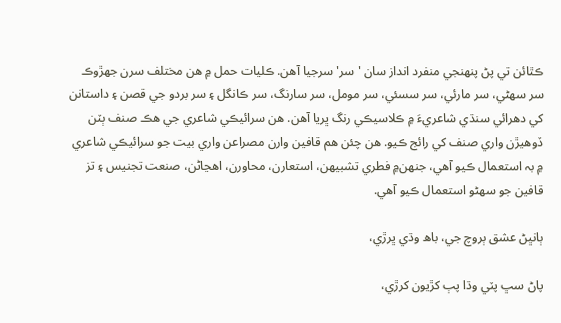ڪٿائن تي پڻ پنھنجي منفرد انداز سان 'سر' سرجيا آھن. ڪليات حمل ۾ ھن مختلف سرن جھڙوڪ سر سھڻي، سر مارئي، سر سسئي، سر مومل، سر سارنگ، سر ڪانگل ۽ سر بردو جي قصن ۽ داستانن کي دھرائي سنڌي شاعريءَ ۾ ڪلاسيڪي رنگ ڀريا آھن. ھن سرائيڪي شاعري جي ھڪ صنف ٻٽن ڏوھيڙن واري صنف کي رائج ڪيو. ھن چئن ھم قافين وارن مصراعن واري بيت جو سرائيڪي شاعري ۾ بہ استعمال ڪيو آھي، جنھن۾ فطري تشبيهن، استعارن، محاورن، اھڃاڻن، صنعت تجنيس ۽ تز قافين جو سھڻو استعمال ڪيو آهي.

ٻانڀڻ عشق ٻروچ جي، باھ وڌي ڀرڙي،

پاڻ سڀ پٽي وڌا پٻ کڙيون کرڙي،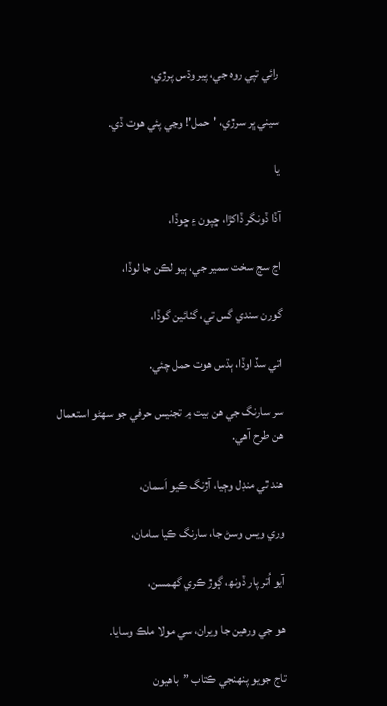رائي تپي روہ جي، پير وڌس پرڙي،

سيني ڀر سرڙي، 'حمل'! وڃي پئي ھوت ڏي.

يا

آڏا ڏونگر ڏاکڙا، ڇپون ۽ ڇوڏا،

اڃ سڃ سخت سمير جي، ٻيو لڪن جا لوڏا،

گورن سندي گس تي، گٺائين گوڏا،

اتي سڏ اوڏا، ٻڌس ھوت حمل چئي.

سر سارنگ جي ھن بيت ۾ تجنيس حرفي جو سھڻو استعمال ھن طرح آھي.

هند ٿي منڊل وڄيا، آڙنگ ڪيو اَسمان،

وري ويس وسڻ جا، سارنگ ڪيا سامان،

آيو اُتر پار ڏونھ، ڳوڙ ڪري گهمسن،

هو جي ورهين جا ويران، سي مولا ملڪ وسايا.

تاج جويو پنھنجي ڪتاب ”باھيون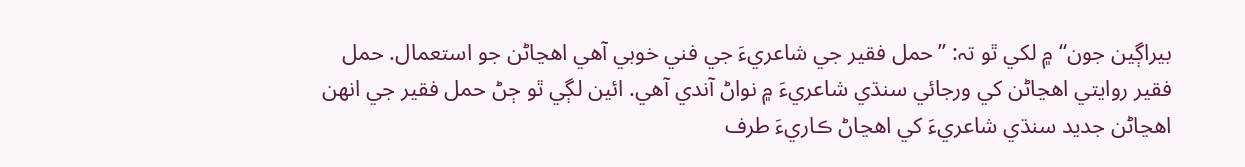بيراڳين جون“ ۾ لکي ٿو تہ: ”حمل فقير جي شاعريءَ جي فني خوبي آھي اھڃاڻن جو استعمال. حمل فقير روايتي اھڃاڻن کي ورجائي سنڌي شاعريءَ ۾ نواڻ آندي آهي. ائين لڳي ٿو ڄڻ حمل فقير جي انھن اھڃاڻن جديد سنڌي شاعريءَ کي اھڃاڻ ڪاريءَ طرف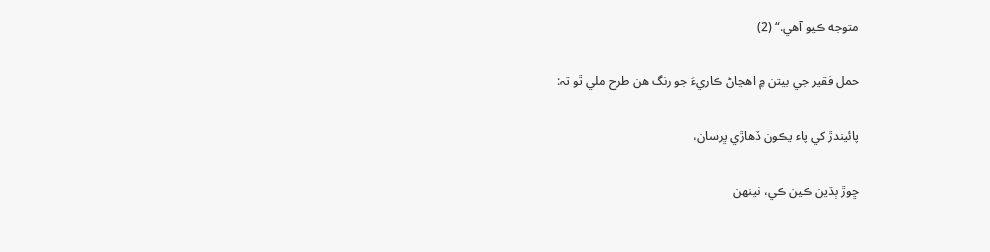متوجه ڪيو آهي.“ (2)

حمل فقير جي بيتن ۾ اھڃاڻ ڪاريءَ جو رنگ ھن طرح ملي ٿو تہ:

پائيندڙ کي پاء يڪون ڏهاڙي ڀرسان،

ڇوڙ ٻڌين ڪين ڪي، نينھن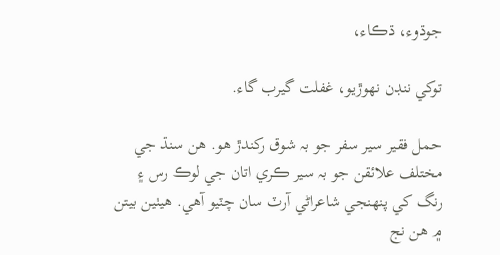جوڌوء، ڌڪاء،

توکي ننڊن نھوڙيو، غفلت گيرب گاء.

حمل فقير سير سفر جو بہ شوق رکندڙ ھو. ھن سنڌ جي مختلف علائقن جو بہ سير ڪري اتان جي لوڪ رس ۽ رنگ کي پنھنجي شاعراڻي آرٽ سان چٽيو آھي. ھيٺين بيتن ۾ ھن نج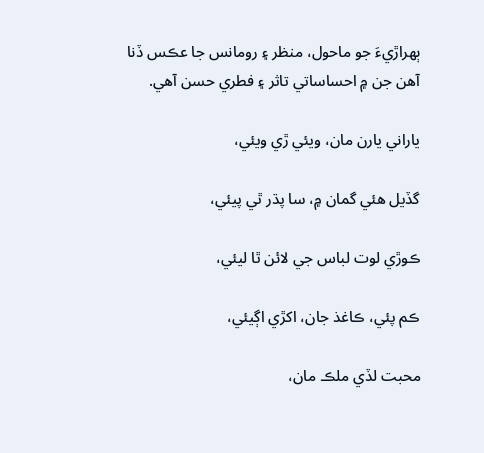ٻھراڙيءَ جو ماحول، منظر ۽ رومانس جا عڪس ڏنا آھن جن ۾ احساساتي تاثر ۽ فطري حسن آھي.

ياراني يارن مان، ويئي ڙي ويئي،

گڏيل ھئي گمان ۾، سا پڌر ٿي پيئي،

ڪوڙي لوت لباس جي لائن ٿا ليئي،

ڪم پئي، ڪاغذ جان، اکڙي اڳيئي،

محبت لڏي ملڪ مان،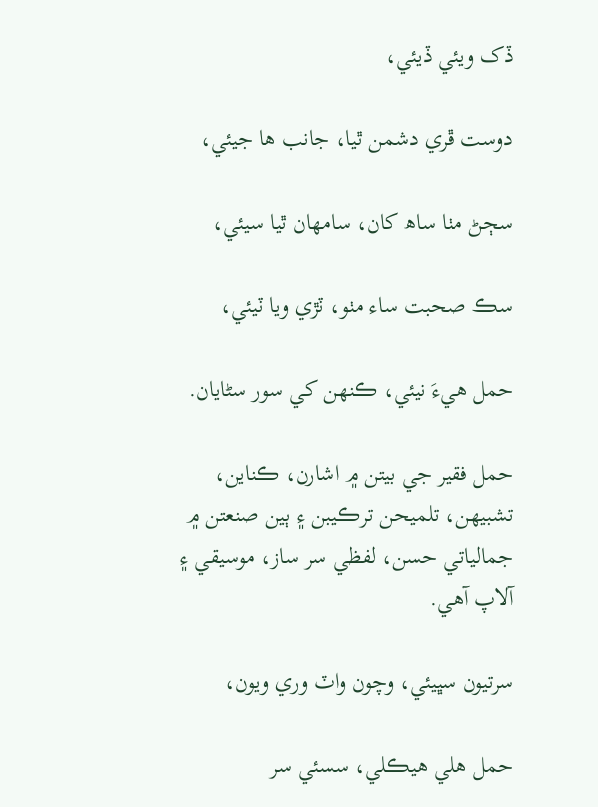ڏک ويئي ڏيئي،

دوست ڦري دشمن ٿيا، جانب ھا جيئي،

سڄڻ مٺا ساھ کان، سامھان ٿيا سيئي،

سڪ صحبت ساء مٺو، ٽڙي ويا ٽيئي،

حمل ھيءَ نيئي، ڪنھن کي سور سڻايان.

حمل فقير جي بيتن ۾ اشارن، ڪناين، تشبيهن، تلميحن ترڪيبن ۽ ٻين صنعتن ۾ جمالياتي حسن، لفظي سر ساز، موسيقي ۽ آلاپ آھي.

سرتيون سڀيئي، وچون واٽ وري ويون،

حمل ھلي ھيڪلي، سسئي سر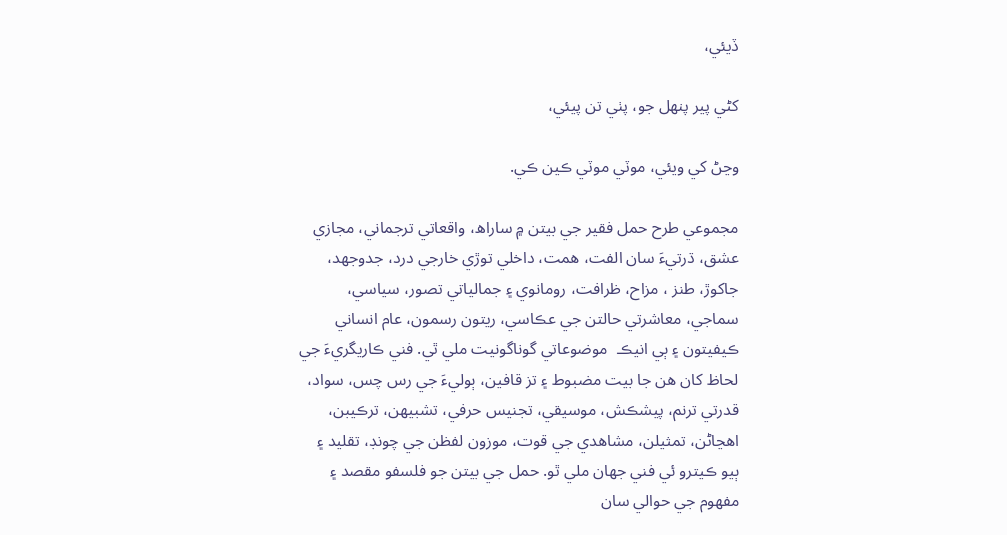ڏيئي،

کڻي پير پنھل جو، پٺي تن پيئي،

وڃڻ کي ويئي، موٽي موٽي ڪين ڪي.

مجموعي طرح حمل فقير جي بيتن ۾ ساراھ، واقعاتي ترجماني، مجازي عشق، ڌرتيءَ سان الفت، ھمت، داخلي توڙي خارجي درد، جدوجھد، جاکوڙ، طنز ، مزاح، ظرافت، رومانوي ۽ جمالياتي تصور، سياسي، سماجي، معاشرتي حالتن جي عڪاسي، ريتون رسمون، عام انساني ڪيفيتون ۽ ٻي انيڪ  موضوعاتي گوناگونيت ملي ٿي. فني ڪاريگريءَ جي لحاظ کان ھن جا بيت مضبوط ۽ تز قافين، ٻوليءَ جي رس چس، سواد، قدرتي ترنم، پيشڪش، موسيقي، تجنيس حرفي، تشبيهن، ترڪيبن، اھڃاڻن، تمثيلن، مشاھدي جي قوت، موزون لفظن جي چونڊ، تقليد ۽ ٻيو ڪيترو ئي فني جھان ملي ٿو. حمل جي بيتن جو فلسفو مقصد ۽ مفھوم جي حوالي سان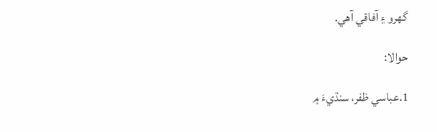گھرو ۽ آفاقي آھي.

حوالا:

1.عباسي ظفر، سنڌيءَ ۾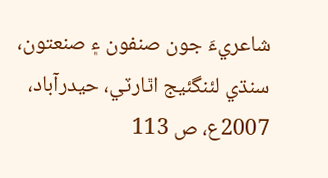شاعريءَ جون صنفون ۽ صنعتون، سنڌي لئنگئيج اٿارٽي، حيدرآباد، 2007ع، ص 113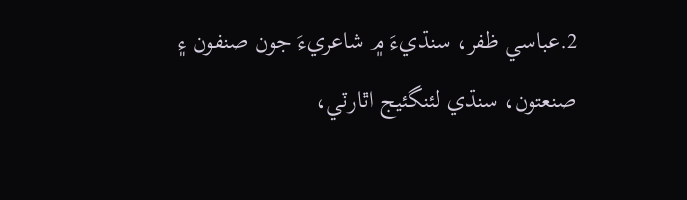2.عباسي ظفر، سنڌيءَ ۾ شاعريءَ جون صنفون ۽ صنعتون، سنڌي لئنگئيج اٿارٽي،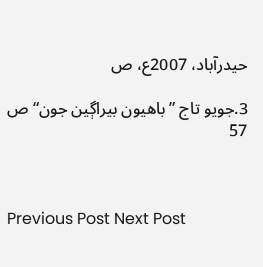حيدرآباد، 2007ع، ص

3.جويو تاج ”باھيون بيراڳين جون“ ص 57



Previous Post Next Post